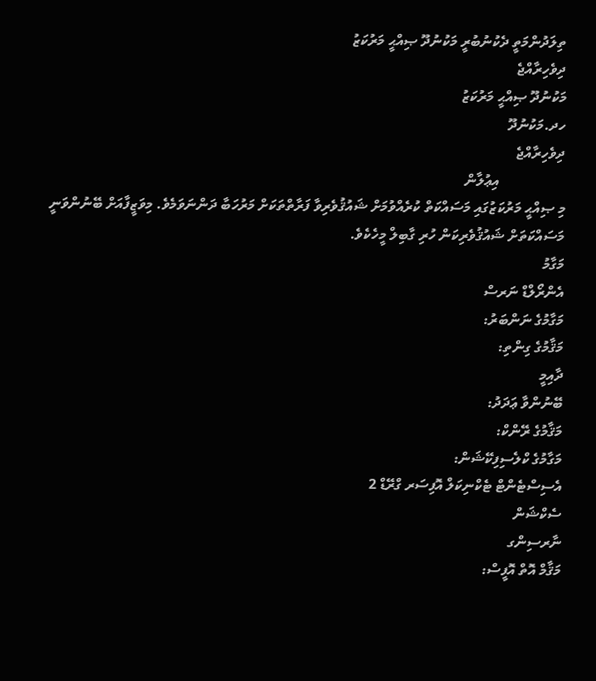ތިލަދުންމަތީ ދެކުނުބުރީ މަކުނުދޫ ޞިއްޙީ މަރުކަޒު
ދިވެހިރާއްޖެ
މަކުނުދޫ ޞިއްޙީ މަރުކަޒު
ހދ.މަކުނުދޫ
ދިވެހިރާއްޖެ
                  އިޢުލާން
މި ޞިއްޙީ މަރުކަޒުގައި މަސައްކަތް ކުރެއްވުމަށް ޝައުޤުވެރިވާ ފަރާތްތަކަށް މަރުހަބާ ދަންނަވަމެވެ. މިވަޒީފާއަށް ބޭނުންވަނީ މަސައްކަތަށް ޝައުޤުވެރިކަން ހުރި ގާބިލް މީހެކެވެ.
މަގާމު
އެންރޯލްޑް ނަރސް
މަގާމުގެ ނަންބަރު:
މަޤާމުގެ ގިންތި:
ދާއިމީ
ބޭނުންވާ ޢަދަދު:
މަޤާމުގެ ރޭންކް:
މަގާމުގެ ކްލެސިފިކޭޝަން:
އެސިސްޓެންޓް ޓެކްނިކަލް އޮފިސަރ ގްރޭޑް 2
ސެކްޝަން
ނާރސިންގ
މަޤާމް އޮތް އޮފީސް: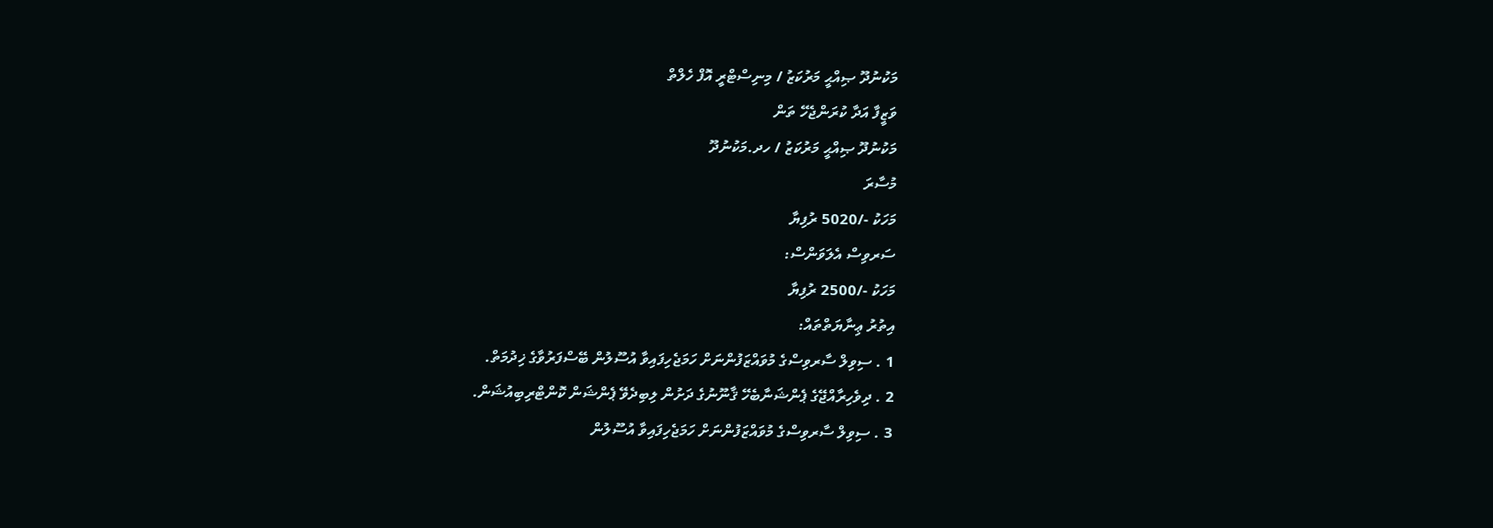މަކުނުދޫ ޞިއްޙީ މަރުކަޒު / މިނިސްޓްރީ އޮފް ހެލްތް
ވަޒީފާ އަދާ ކުރަންޖެހޭ ތަން
މަކުނުދޫ ޞިއްޙީ މަރުކަޒު / ހދ.މަކުނުދޫ
މުސާރަ
މަހަކު -/5020 ރުފިޔާ
ސަރވިސް އެލަވަންސް:
މަހަކު -/2500 ރުފިޔާ
އިތުރު ޢިނާޔަތްތައް:
1 . ސިވިލް ސާރވިސްގެ މުވައްޒަފުންނަށް ހަމަޖެހިފައިވާ އުސޫލުން ބޭސްފަރުވާގެ ޚިދުމަތް.
2 . ދިވެހިރާއްޖޭގެ ޕެންޝަނާބެހޭ ޤާނޫނުގެ ދަށުން ލިބިދެވޭ ޕެންޝަން ކޮންޓްރިބިއުޝަން.
3 . ސިވިލް ސާރވިސްގެ މުވައްޒަފުންނަށް ހަމަޖެހިފައިވާ އުސޫލުން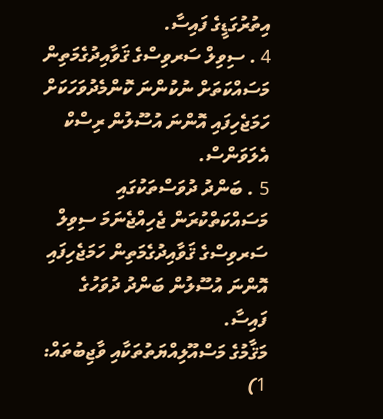އިތުރުގަޑީގެ ފައިސާ.
4 . ސިވިލް ސަރވިސްގެ ޤަވާއިދުގެމަތިން މަސައްކަތަށް ނުކުންނަ ކޮންމެދުވަހަކަށް ހަމަޖެހިފައި އޮންނަ އުސޫލުން ރިސްކް އެލަވަންސް.
5 . ބަންދު ދުވަސްތަކުގައި މަސައްކަތްކުރަން ޖެހިއްޖެނަމަ ސިވިލް ސަރވިސްގެ ޤަވާއިދުގެމަތިން ހަމަޖެހިފައި އޮންނަ އުސޫލުން ބަންދު ދުވަހުގެ ފައިސާ.
މަޤާމުގެ މަސްއޫލިއްޔަތުތަކާއި ވާޖިބުތައް:
1)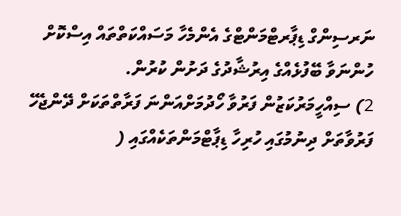ނަރސިންގް ޑިޕާރޓްމަންޓްގެ އެންމެހާ މަސައްކަތްތައް އިސްކޮށް ހުންނަވާ ބޭފުޅެއްގެ އިރުޝާދުގެ ދަށުން ކުރުން.
2) ސިއްހީމަރުކަޒުން ފަރުވާ ހޯދުމަށްއަންނަ ފަރާތްތަކަށް ދޭންޖެހޭ ފަރުވާތަށް ދިނުމުގައި ހުރިހާ ޑިޕާޓްމަންތަކެއްގައި (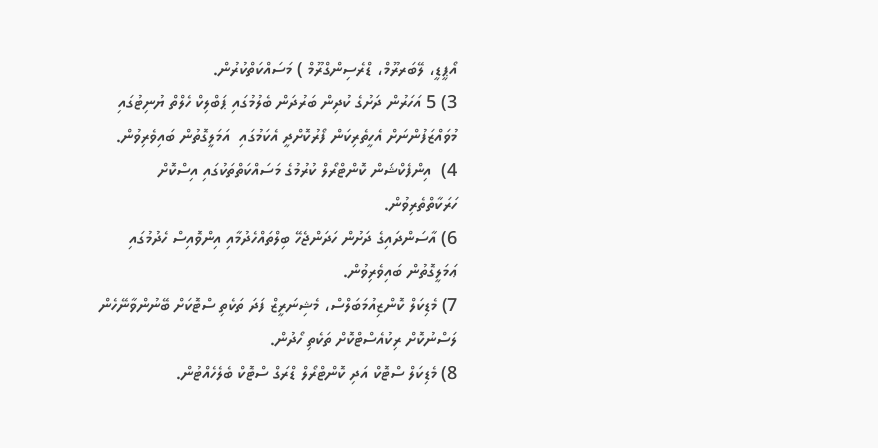އޯޕީޑީ، ލޭބަރރޫމް، ޑްރެސިންގްރޫމް ) މަސައްކަތްކުރުން.
3) 5 އަހަރުން ދަށުގެ ކުދިން ބަރުދަން ބެލުމުގައި ޕަބްލިކް ހެލްތް ޔުނިޓުގައި މުވައްޒަފުންނަށް އެހީތެރިކަން ފޯރުކޮށްދީ އެކަމުގައި  އަމަލީގޮތުން ބައިވެރިވުން.
4)  އިންފެކްޝަން ކޮންޓްރޯލް ކުރުމުގެ މަސައްކަތްތަކުގައި އިސްކޮށް ހަރަކާތްތެރިވުން.
6) އާސަންދައިގެ ދަށުން ހަދަންޖެހޭ ބިލްތައްހެދުމާއި އިންވޮއިސް ހެދުމުގައި ޢަމަލީގޮތުން ބައިވެރިވުން.
7) މެޑިކަލް ކޮންޒިއުމަބަލްސް، މެޝިނަރީޒް ފަދަ ތަކެތި ސްޓޮކަށް ބޭނުންވާނޭހެން ލަސްނުކޮށް ރިކުއެސްޓްކޮށް ތަކެތި ހޯދުން.
8) މެޑިކަލް ސްޓޮކް އަދި ކޮންޓްރޯލް ޑްރަގް ސްޓޮކް ބެލެހެއްޓުން.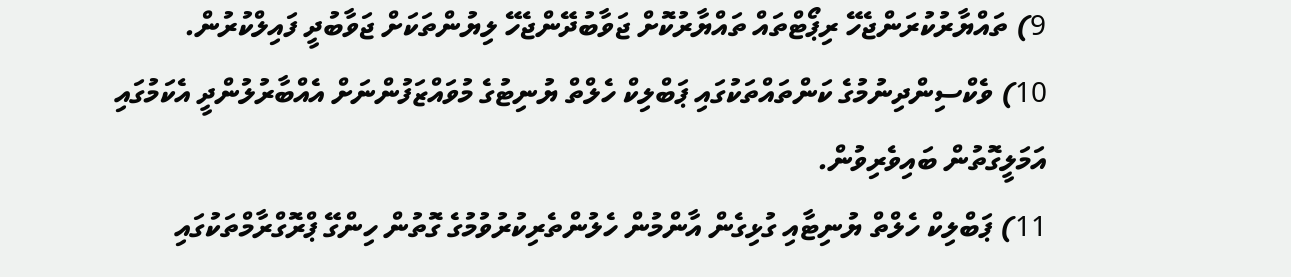9) ތައްޔާރުކުރަންޖެހޭ ރިޕޯޓްތައް ތައްޔާރުކޮށް ޖަވާބުދޭންޖެހޭ ލިޔުންތަކަށް ޖަވާބުދީ ފައިލްކުރުން.
10) ވެކްސިންދިނުމުގެ ކަންތައްތަކުގައި ޕަބްލިކް ހެލްތް ޔުނިޓުގެ މުވައްޒަފުންނަށް އެއްބާރުލުންދީ އެކަމުގައި  އަމަލީގޮތުން ބައިވެރިވުން.
11) ޕަބްލިކް ހެލްތް ޔުނިޓާއި ގުޅިގެން އާންމުން ހެލުންތެރިކުރުވުމުގެ ގޮތުން ހިންގޭ ޕްރޮގްރާމްތަކުގައި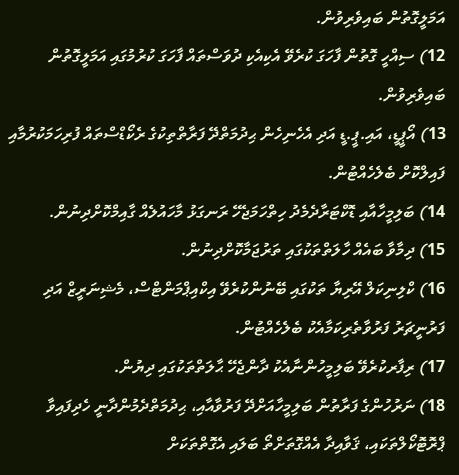އަމަލީގޮތުން ބައިވެރިވުން.
12) ސިއްހީ ގޮތުން ފާހަގަ ކުރެވޭ އެކިއެކި ދުވަސްތައް ފާހަގަ ކުރުމުގައި އަމަލީގޮތުން ބައިވެރިވުން.
13) އޯޕީޑީ، އައި.ޕީ.ޑީ އަދި އެހެނިހެން ޙިދުމަތްދޭ ފަރާތްތިކުގެ ރެކޯޑްސްތައް ފުރިހަމަކުރުމާއި ފައިލްކޮށް ބެލެހެއްޓުން.
14) ބަލިމީހާއާއި ޑޮކްޓަރާދެމެދު ހިތްހަމަޖެހޭ ރަނގަޅު މާހައުލެއް ގާއިމްކޮށްދިނުން.
15) ދިމާވާ ބައެއް ހާލަތްތަކުގައި ތަރުޖަމާކޮށްދިނުން.
16) ކްލިނިކަލް އޭރިޔާ ތަކުގައި ބޭނުންކުރެވޭ އިކްއިޕްމަންޓްސް، މެޝިނަރީޒް އަދި ފަރުނީޗަރު ފަރުވާތެރިކަމާއެކު ބެލެހެއްޓުން.
17) ރިފާރކުރެވޭ ބަލިމީހުންނާއެކު ދާންޖެހޭ ޙާލަތްތަކުގައި ދިޔުން.
18) ނަރުހުންގެ ފަރާތުން ބަލިމީހާއަށްދޭ ފަރުވާއާއި، ޙިދުމަތްދެމުންދާނީ ހެދިފައިވާ ޕްރޮޓޮކޯލްތަކައި، ޤަވާއިދާ އެއްގޮތަށްތޯ ބަލައި އެގޮތްތަކަށް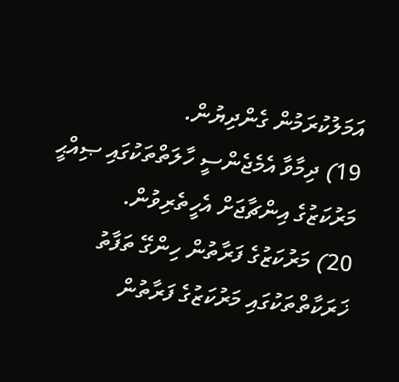އަމަލުކުރަމުން ގެންދިޔުން.
19) ދިމާވާ އެމެޖެންސީ ހާލަތްތަކުގައި ޞިއްޙީ މަރުކަޒުގެ އިންޗާޖަށް އެހީތެރިވުން.
20) މަރުކަޒުގެ ފަރާތުން ހިންގޭ ތަފާތު ޚަރަކާތްތަކުގައި މަރުކަޒުގެ ފަރާތުން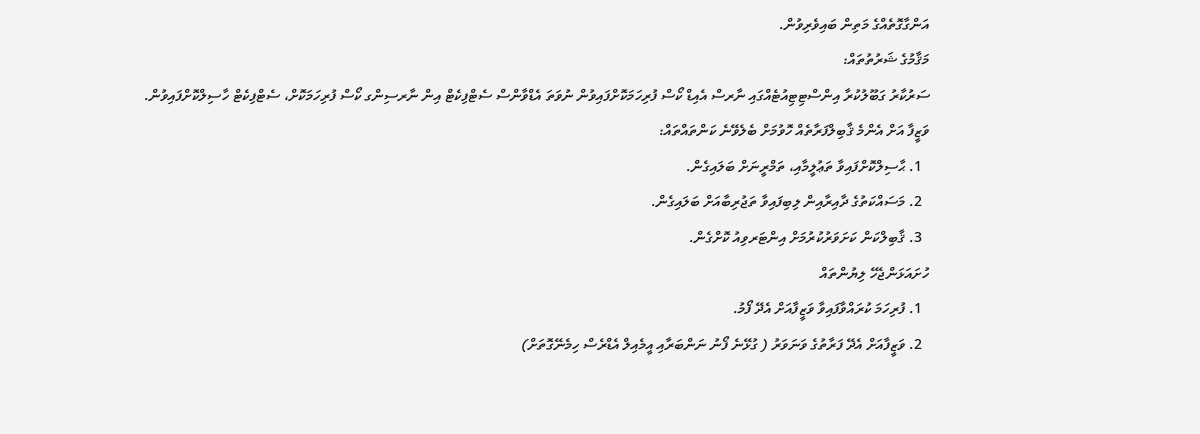އަންގާގޮތެއްގެ މަތިން ބައިވެރިވުން.
މަޤާމުގެ ޝަރުތުތައް:
ސަރުކާރު ގަބޫލުކުރާ އިންސްޓިޓިއުޓެއްގައި ނާރސް އެއިޑް ކޯސް ފުރިހަމަކޮށްފައިވުން ނުވަތަ އެޑްވާންސް ސެޓްފިކެޓް އިން ނާރސިންގ ކޯސް ފުރިހަމަކޮށް، ސެޓްފިކެޓް ހާސިލްކޮށްފައިވުން.
ވަޒީފާ އަށް އެންމެ ޤާބިލްފަރާތެއް ހޮވުމަށް ބެލެވޭނެ ކަންތައްތައް:
  1. ޙާސިލްކޮށްފައިވާ ތަޢުލީމާއި، ތަމްރީނަށް ބަލައިގެން.
  2. މަސައްކަތުގެ ދާއިރާއިން ލިބިފައިވާ ތަޖުރިބާއަށް ބަލައިގެން.
  3. ޤާބިލްކަން ކަށަވަރުކުރުމަށް އިންޓަރވިއު ކޮށްގެން.
ހުށައަޅަންޖެހޭ ލިޔުންތައް
  1. ފުރިހަމަ ކުރައްވާފައިވާ ވަޒީފާއަށް އެދޭ ފޯމު.
  2. ވަޒީފާއަށް އެދޭ ފަރާތުގެ ވަނަވަރު ( ގުޅޭނެ ފޯނު ނަންބަރާއި އީމެއިލް އެޑްރެސް ހިމެނޭގޮތަށް)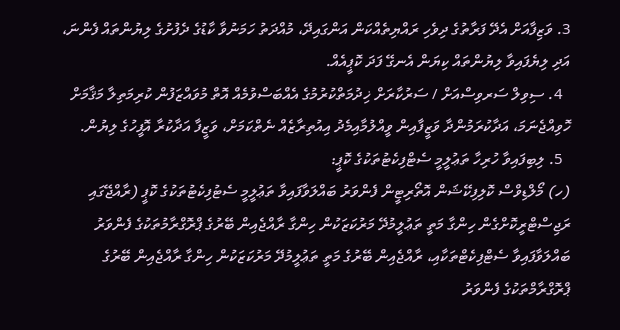3. ވަޒިފާއަށް އެދޭ ފަރާތުގެ ދިވެހި ރައްޔިތެއްކަން އަންގައިދޭ، މުއްދަތު ހަމަނުވާ ކާޑުގެ ދެފުށުގެ ލިޔުންތައް ފެންނަ، އަދި ލިޔެފައިވާ ލިޔުންތައް ކިޔަން އެނގޭ ފަދަ ކޮޕީއެއް.
  4. ސިވިލް ސަރވިސްއަށް / ސަރުކާރަށް ޚިދުމަތްކުރުމުގެ އެއްބަސްވުމެއް އޮތް މުވައްޒަފުން ކުރިމަތިލާ މަޤާމަށް ހޮވިއްޖެނަމަ، އަދާކުރަމުންދާ ވަޒީފާއިން ވީއްލުމާއިމެދު އިއުތިރާޒެއް ނެތްކަމަށް، ވަޒީފާ އަދާކުރާ އޮފީހުގެ ލިޔުން.
  5. ލިބިފައިވާ ހުރިހާ ތަޢުލީމީ ސެޓްފިކެޓުތަކުގެ ކޮޕީ:
(ހ) މޯލްޑިވްސް ކޮލިފިކޭޝަން އޮތޯރިޓީން ފެންވަރު ބައްލަވާފައިވާ ތަޢުލީމީ ސެޓުފިކެޓުތަކުގެ ކޮޕީ (ރާއްޖޭގައި ރަޖިސްޓްރީކޮށްގެން ހިންގާ މަތީ ތަޢުލީމުދޭ މަރުކަޒަކުން ހިންގާ ރާއްޖެއިން ބޭރުގެ ޕްރޮގްރާމުތަކުގެ ފެންވަރު ބައްލަވާފައިވާ ސެޓްފިކެޓްތަކާއި، ރާއްޖެއިން ބޭރުގެ މަތީ ތަޢުލީމުދޭ މަރުކަޒަކުން ހިންގާ ރާއްޖެއިން ބޭރުގެ ޕްރޮގްރާމްތަކުގެ ފެންވަރު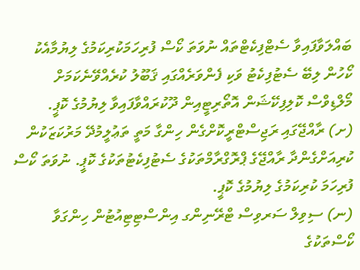ބައްލަވާފައިވާ ސެޓްފިކެޓްތައް ނުވަތަ ކޯސް ފުރިހަމަކުރިކަމުގެ ލިޔުމާއެކު ކޯހުން ލިބޭ ސެޓުފިކެޓު ވަކި ފެންވަރެއްގައި ޤަބޫލު ކުރެއްވޭނެކަމަށް މޯލްޑިވްސް ކޮލިފިކޭޝަން އޮތޯރިޓީއިން ދޫކުރައްވާފައިވާ ލިޔުމުގެ ކޮޕީ.
(ށ) ރާއްޖޭގައި ރަޖިސްޓްރީކޮށްގެން ހިންގާ މަތީ ތަޢުލީމުދޭ މަރުކަޒަކުން ކުރިއަށްގެންދާ ރާއްޖޭގެ ޕްރޮގްރާމްތަކުގެ ސެޓުފިކެޓުތަކުގެ ކޮޕީ. ނުވަތަ ކޯސް ފުރިހަމަ ކުރިކަމުގެ ލިޔުމުގެ ކޮޕީ.
(ނ) ސިވިލް ސަރވިސް ޓްރޭނިންގ އިންސްޓިޓިއުޓުން ހިންގަވާ ކޯސްތަކުގެ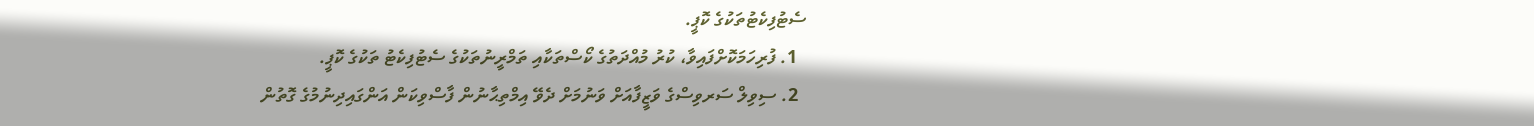ސެޓުފިކެޓުތަކުގެ ކޮޕީ.
  1. ފުރިހަމަކޮށްފައިވާ، ކުރު މުއްދަތުގެ ކޯސްތަކާއި ތަމްރީނުތަކުގެ ސެޓުފިކެޓު ތަކުގެ ކޮޕީ.
  2. ސިވިލް ސަރވިސްގެ ވަޒީފާއަށް ވަނުމަށް ދެވޭ އިމްތިޙާނުން ފާސްވިކަން އަންގައިދިނުމުގެ ގޮތުން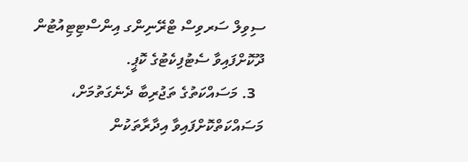ސިވިލް ސަރވިސް ޓްރޭނިންގ އިންސްޓިޓިއުޓުން ދޫކޮށްފައިވާ ސެޓުފިކެޓުގެ ކޮޕީ.
  3. މަސައްކަތުގެ ތަޖުރިބާ ދެނެގަތުމަށް، މަސައްކަތްކޮށްފައިވާ އިދާރާތަކުން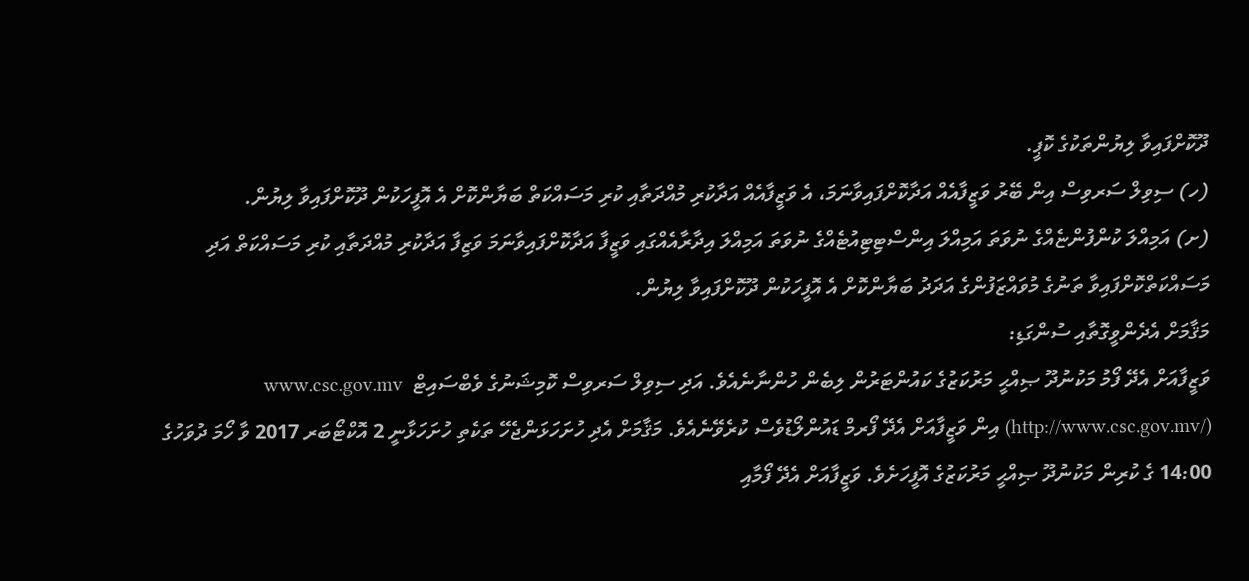ދޫކޮށްފައިވާ ލިޔުންތަކުގެ ކޮޕީ.
(ހ) ސިވިލް ސަރވިސް އިން ބޭރު ވަޒީފާއެއް އަދާކޮށްފައިވާނަމަ، އެ ވަޒީފާއެއް އަދާކުރި މުއްދަތާއި ކުރި މަސައްކަތް ބަޔާންކޮށް އެ އޮފީހަކުން ދޫކޮށްފައިވާ ލިޔުން.
(ށ) އަމިއްލަ ކުންފުންޏެއްގެ ނުވަތަ އަމިއްލަ އިންސްޓިޓިއުޓެއްގެ ނުވަތަ އަމިއްލަ އިދާރާއެއްގައި ވަޒީފާ އަދާކޮށްފައިވާނަމަ ވަޒިފާ އަދާކުރި މުއްދަތާއި ކުރި މަސައްކަތް އަދި މަސައްކަތްކޮށްފައިވާ ތަނުގެ މުވައްޒަފުންގެ އަދަދު ބަޔާންކޮށް އެ އޮފީހަކުން ދޫކޮށްފައިވާ ލިޔުން.
މަޤާމަށް އެދެންވީގޮތާއި ސުންގަޑި:
ވަޒީފާއަށް އެދޭ ފޯމު މަކުނުދޫ ޞިއްޙީ މަރުކަޒުގެ ކައުންޓަރުން ލިބެން ހުންނާނެއެވެ. އަދި ސިވިލް ސަރވިސް ކޮމިޝަނުގެ ވެބްސައިޓް  www.csc.gov.mv (http://www.csc.gov.mv/) އިން ވަޒީފާއަށް އެދޭ ފޯރމް ޑައުންލޯޑުވެސް ކުރެވޭނެއެވެ. މަޤާމަށް އެދި ހުށަހަޅަންޖެހޭ ތަކެތި ހުށަހަޅާނީ 2 އޮކްޓޯބަރ 2017 ވާ ހޯމަ ދުވަހުގެ 14:00 ގެ ކުރިން މަކުނުދޫ ޞިއްޙީ މަރުކަޒުގެ އޮފީހަށެވެ. ވަޒީފާއަށް އެދޭ ފޯމާއި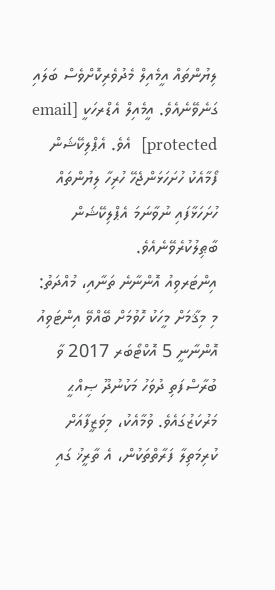ލިޔުންތައް އީމެއިލް މެދުވެރިކޮށްވެސް ބަލައި ގަނެވޭނެއެވެ. އީމެއިލް އެޑްރހަކީ [email protected]  އެވެ. އެޕްލިކޭޝަން ފޯމާއެކު ހުށަހަޅަންޖެހޭ ހުރިހާ ލިޔުންތައް ހުށަހަޅާފައި ނުވާނަމަ އެޕްލިކޭޝަން ބާޠިލުކުރެވޭނެއެވެ.
އިންޓަރވިއު އޮންނާނެ ތަނާއި، މުއްދަތު:
މި މިޤާމަށް މީހަކު ހޮވުމަށް ބޭއްވޭ އިންޓަވިއު އޮންނާނީ 5 އޮކްޓޯބަރ 2017 ވާ ބުރާސްފަތި ދުވަހު މަކުނުދޫ ޞިއްޙީ މަރުކަޒުގައެވެ. ވުމާއެކު، މިވަޒީފާއަށް ކުރިމަތިލާ ފަރާތްތަކުން، އެ ތާރީޚު ގައި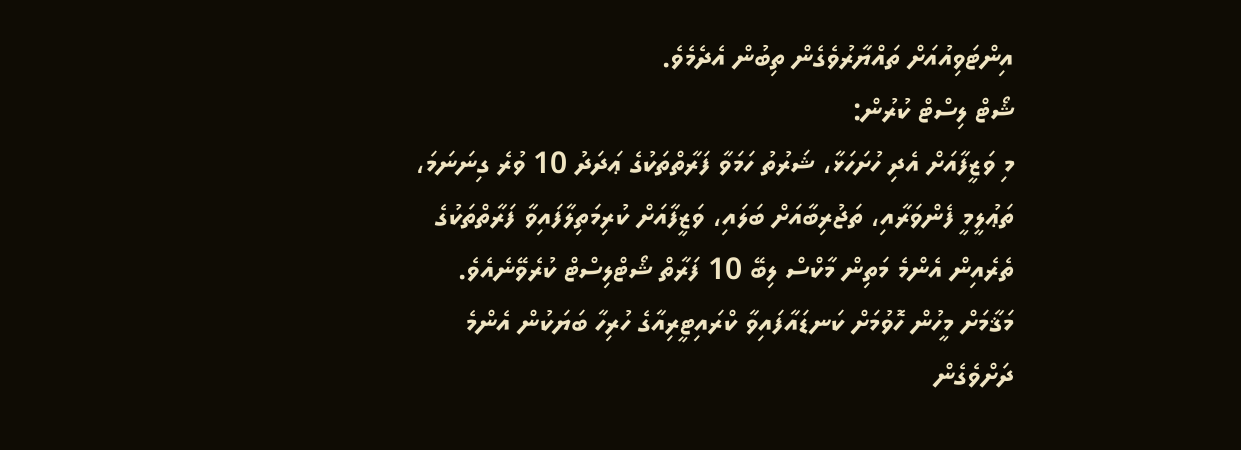އިންޓަވިއުއަށް ތައްޔާރުވެގެން ތިބުން އެދެމެވެ.
ޝޯޓް ލިސްޓް ކުރުން:
މި ވަޒީފާއަށް އެދި ހުށަހަޅާ، ޝަރުތު ހަމަވާ ފަރާތްތަކުގެ ޢަދަދު 10 ވުރެ ގިނަނަމަ، ތަޢުލީމީ ފެންވަރާއި، ތަޖުރިބާއަށް ބަލައި، ވަޒީފާއަށް ކުރިމަތިލާފައިވާ ފަރާތްތަކުގެ ތެރެއިން އެންމެ މަތިން މާކްސް ލިބޭ 10 ފަރާތް ޝޯޓްލިސްޓް ކުރެވޭނެއެވެ.
މަޤާމަށް މީހުން ހޮވުމަށް ކަނޑައާފައިވާ ކްރައިޓީރިއާގެ ހުރިހާ ބަޔަކުން އެންމެ ދަށްވެގެން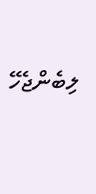ލިބެންޖެހޭ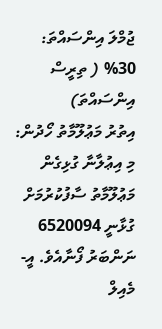ޖުމްލަ އިންސައްތަ:
%30 ( ތިރީސް އިންސައްތަ)
އިތުރު މަޢުލޫމާތު ހޯދުން:
މި އިޢުލާނާ ގުޅިގެން މަޢުލޫމާތު ސާފުކުރުމަށް ގުޅާނީ 6520094 ނަންބަރު ފޯނާއެވެ. އީ- މެއިލް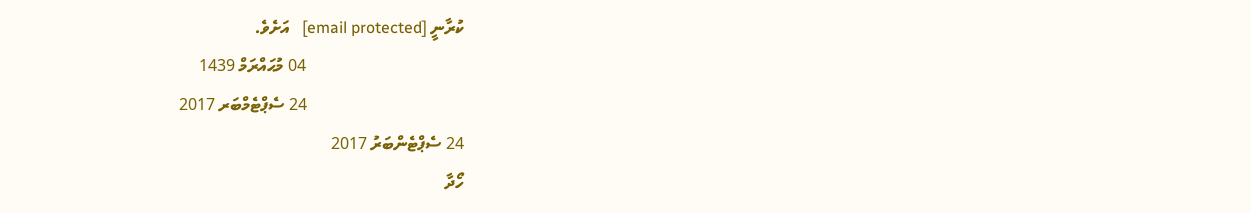ކުރާނީ [email protected]   އަށެވެ.
                                      04 މުޙައްރަމް 1439
                                      24 ސެޕްޓެމްބަރ 2017
24 ސެޕްޓެންބަރު 2017
ހޯދާ